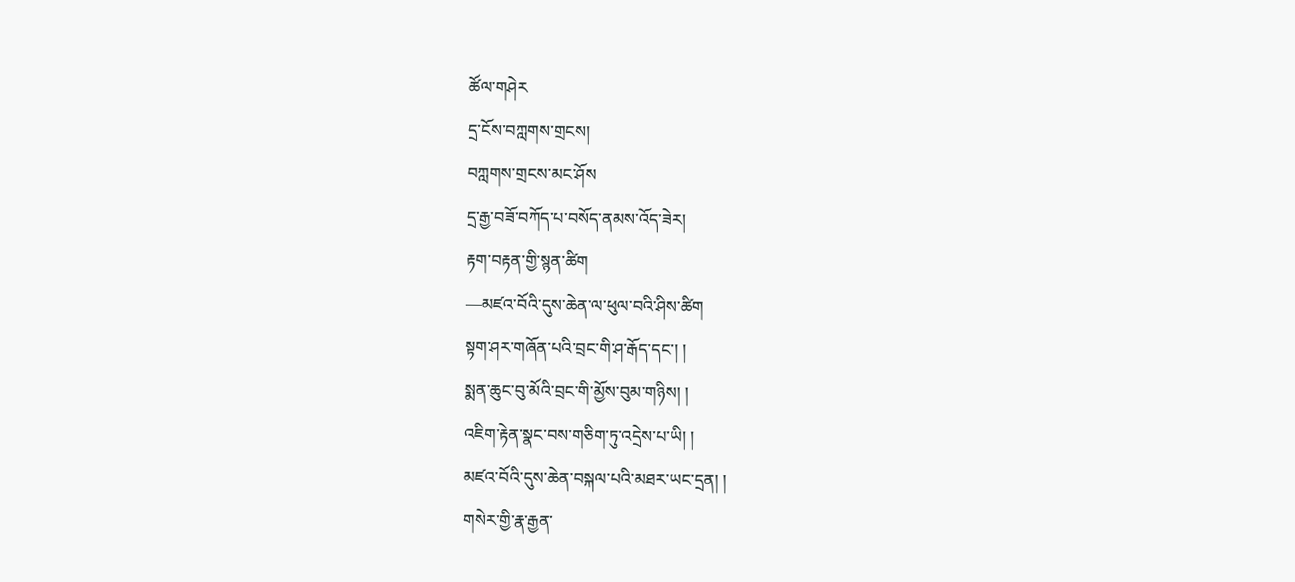ཚོལ་གཤེར
དྲ་ངོས་བཀླགས་གྲངས།
བཀླགས་གྲངས་མང་ཤོས
དྲ་རྒྱ་བཟོ་བཀོད་པ་བསོད་ནམས་འོད་ཟེར།
རྟག་བརྟན་གྱི་སྙན་ཚིག
—མཛའ་བོའི་དུས་ཆེན་ལ་ཕུལ་བའི་ཤིས་ཚིག
སྟག་ཤར་གཞོན་པའི་བྲང་གི་ཤ་རྒོད་དང་། །
སྨན་ཆུང་བུ་མོའི་བྲང་གི་མྱོས་བུམ་གཉིས། །
འཇིག་རྟེན་སྣང་བས་གཅིག་ཏུ་འདྲེས་པ་ཡི། །
མཛའ་བོའི་དུས་ཆེན་བསྐལ་པའི་མཐར་ཡང་དྲན། །
གསེར་གྱི་རྣ་རྒྱན་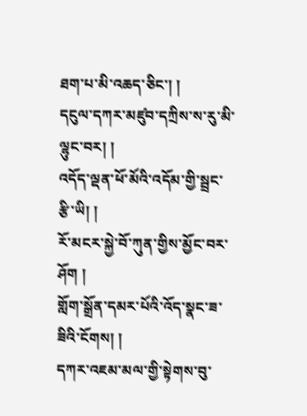ཐག་པ་མི་འཆད་ཅིང་། །
དངུལ་དཀར་མཛུབ་དཀྲིས་ས་རུ་མི་ལྷུང་བར། །
འདོད་ལྡན་ཕོ་མོའི་འདོམ་གྱི་སྦྲང་རྩི་ཡི། །
རོ་མངར་སྐྱེ་བོ་ཀུན་གྱིས་མྱོང་བར་ཤོག །
གློག་སྒྲོན་དམར་པོའི་འོད་སྣང་ཟ་ཟིའི་ངོགས། །
དཀར་འཇམ་མལ་གྱི་སྟེགས་བུ་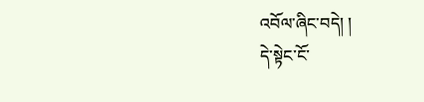འབོལ་ཞིང་བདེ། །
དེ་སྟེང་ངོ་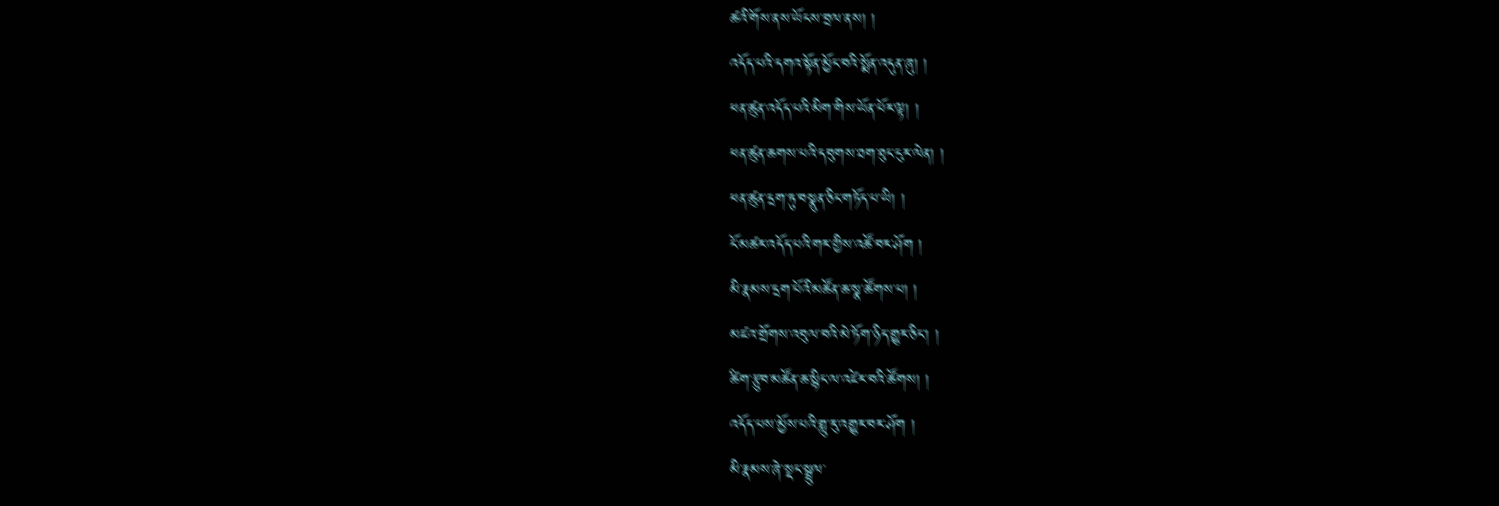ཚའི་གོས་ནས་ཡོངས་བྲལ་ནས། །
འདོད་པའི་དགའ་སྟོན་མྱོང་བའི་སྨོན་འདུན་ཞུ། །
ཕན་ཚུན་འདོད་པའི་མིག་གིས་ཡོན་པོར་ལྟ། །
ཕན་ཚུན་ཆགས་པའི་དབུགས་ཐག་ཐུང་ངུར་ལེན། །
ཕན་ཚུན་དྲག་ཏུ་བསྣུན་ཅིང་གཏོད་པ་ཡི། །
ངོ་མཚར་འདོད་པའི་གར་གྱིས་འཚོ་བར་ཤོག །
མི་རྣམས་དྲག་པོའི་མཚོན་ཆ་སྣ་ཚོགས་པ། །
མཛའ་གྲོགས་འབུལ་བའི་མེ་ཏོག་ཉིད་གྱུར་ཅིང་། །
ཚིག་རྩུབ་མཚོན་ཆ་སྙིང་ལ་འཛེར་བའི་ཚོགས། །
འདོད་པས་མྱོས་པའི་གླུ་རུ་འགྱུར་བར་ཤོག །
མི་རྣམས་ཞེ་སྡང་སྦྲུལ་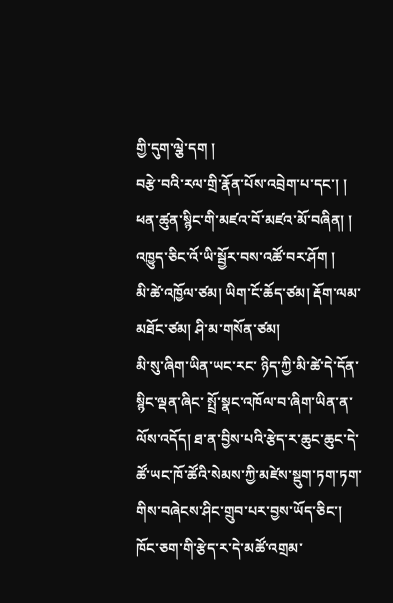གྱི་དུག་ལྕེ་དག །
བརྩེ་བའི་རལ་གྲི་རྣོན་པོས་འབྲེག་པ་དང་། །
ཕན་ཚུན་སྙིང་གི་མཛའ་བོ་མཛའ་མོ་བཞིན། །
འཁྱུད་ཅིང་འོ་ཡི་སྦྱོར་བས་འཚོ་བར་ཤོག །
མི་ཚེ་འཁྱོལ་ཙམ། ཡིག་ངོ་ཆོད་ཙམ། རྡོག་ལམ་མཐོང་ཙམ། ཤི་མ་གསོན་ཙམ།
མི་སུ་ཞིག་ཡིན་ཡང་རང་ ཉིད་ཀྱི་མི་ཚེ་དེ་དོན་སྙིང་ལྡན་ཞིང་ སྤྲོ་སྣང་འཁོལ་བ་ཞིག་ཡིན་ན་ལོས་འདོད། ཐ་ན་བྱིས་པའི་རྩེད་ར་ཆུང་ཆུང་དེ་ཚོ་ཡང་ཁོ་ཚོའི་སེམས་ཀྱི་མཛེས་སྡུག་ཏག་ཏག་ གིས་བཞེངས་ཤིང་གྲུབ་པར་བྱས་ཡོད་ཅིང་། ཁོང་ཅག་གི་རྩེད་ར་དེ་མཚོ་འགྲམ་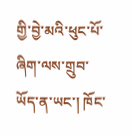གྱི་བྱེ་མའི་ཕུང་པོ་ཞིག་ལས་གྲུབ་ཡོད་ན་ཡང་། ཁོང་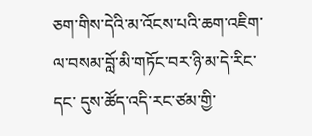ཅག་གིས་དེའི་མ་འོངས་པའི་ཆག་འཇིག་ལ་བསམ་བློ་མི་གཏོང་བར་ཉི་མ་དེ་རིང་དང་ དུས་ཚོད་འདི་རང་ཙམ་གྱི་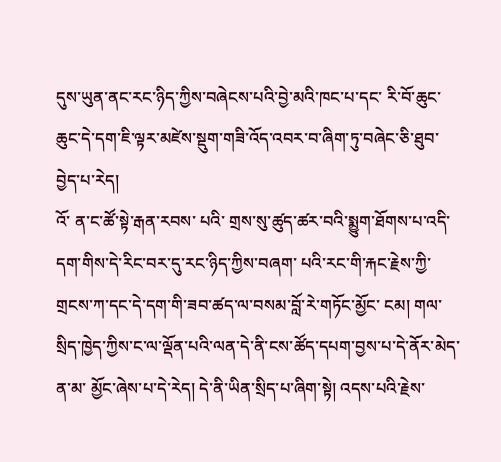དུས་ཡུན་ནང་རང་ཉིད་ཀྱིས་བཞེངས་པའི་བྱེ་མའི་ཁང་པ་དང་ རི་བོ་ཆུང་ཆུང་དེ་དག་ཇི་ལྟར་མཛེས་སྡུག་གཟི་འོད་འབར་བ་ཞིག་ཏུ་བཞེང་ཅི་ཐུབ་ བྱེད་པ་རེད།
འོ་ ན་ང་ཚོ་སྟེ་རྒན་རབས་ པའི་ གྲས་སུ་ཚུད་ཚར་བའི་སྨྱུག་ཐོགས་པ་འདི་དག་གིས་དེ་རིང་བར་དུ་རང་ཉིད་ཀྱིས་བཞག་ པའི་རང་གི་རྐང་རྗེས་ཀྱི་གྲངས་ཀ་དང་དེ་དག་གི་ཟབ་ཚད་ལ་བསམ་བློ་རེ་གཏོང་མྱོང་ ངམ། གལ་སྲིད་ཁྱེད་ཀྱིས་ང་ལ་ལྡོན་པའི་ལན་དེ་ནི་ངས་ཚོད་དཔག་བྱས་པ་དེ་ནོར་མེད་ན་མ་ མྱོང་ཞེས་པ་དེ་རེད། དེ་ནི་ཡིན་སྲིད་པ་ཞིག་སྟེ། འདས་པའི་རྗེས་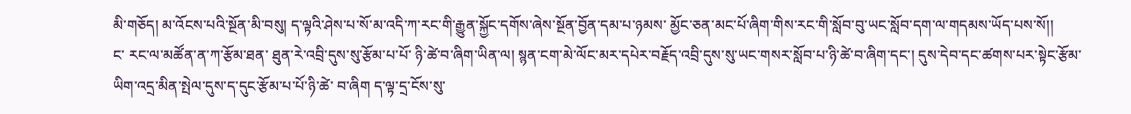མི་གཅོད། མ་འོངས་པའི་སྔོན་མི་བསུ། ད་ལྟའི་ཤེས་པ་སོ་མ་འདི་ཀ་རང་གི་རྒྱུན་སྐྱོང་དགོས་ཞེས་སྔོན་བྱོན་དམ་པ་ཉམས་ མྱོང་ཅན་མང་པོ་ཞིག་གིས་རང་གི་སློབ་བུ་ཡང་སློབ་དག་ལ་གདམས་ཡོད་པས་སོ།།
ང་ རང་ལ་མཚོན་ན་ཀ་རྩོམ་ཐན་ ཐུན་རེ་འབྲི་དུས་སུ་རྩོམ་པ་པོ་ ཉི་ཚེ་བ་ཞིག་ཡིན་ལ། སྙན་ངག་མེ་ལོང་མར་དཔེར་བརྗོད་འབྲི་དུས་སུ་ཡང་གསར་སློབ་པ་ཉི་ཚེ་བ་ཞིག་དང་། དུས་དེབ་དང་ཚགས་པར་སྟེང་རྩོམ་ཡིག་འདྲ་མིན་སྤེལ་དུས་ད་དུང་རྩོམ་པ་པོ་ཉི་ཚེ་ བ་ཞིག ད་ལྟ་དྲ་ངོས་སུ་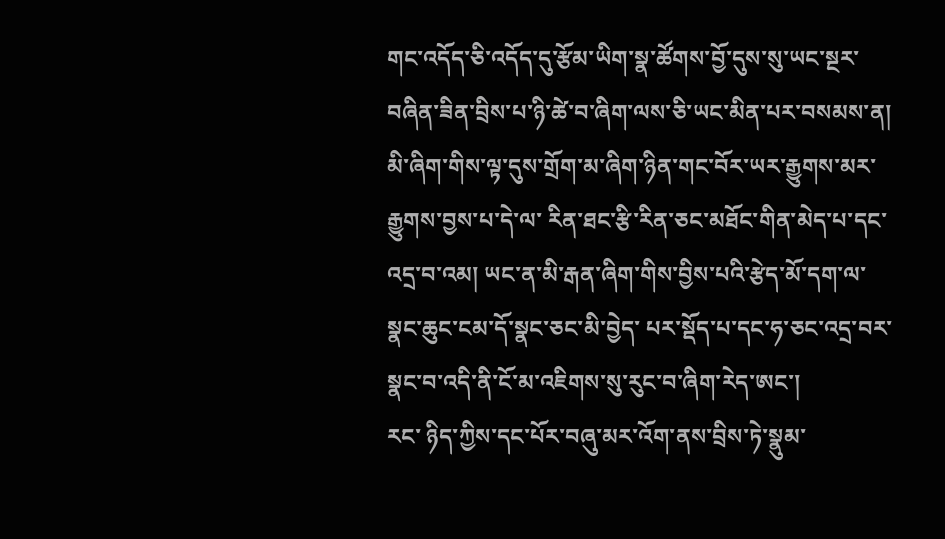གང་འདོད་ཅི་འདོད་དུ་རྩོམ་ཡིག་སྣ་ཚོགས་བྱོ་དུས་སུ་ཡང་སྔར་ བཞིན་ཟིན་བྲིས་པ་ཉི་ཚེ་བ་ཞིག་ལས་ཅི་ཡང་མིན་པར་བསམས་ན། མི་ཞིག་གིས་ལྟ་དུས་གྲོག་མ་ཞིག་ཉིན་གང་བོར་ཡར་རྒྱུགས་མར་རྒྱུགས་བྱས་པ་དེ་ལ་ རིན་ཐང་རྩི་རིན་ཅང་མཐོང་གིན་མེད་པ་དང་འདྲ་བ་འམ། ཡང་ན་མི་རྒན་ཞིག་གིས་བྱིས་པའི་རྩེད་མོ་དག་ལ་སྣང་ཆུང་ངམ་དོ་སྣང་ཅང་མི་བྱེད་ པར་སྡོད་པ་དང་ཧ་ཅང་འདྲ་བར་སྣང་བ་འདི་ནི་ངོ་མ་འཇིགས་སུ་རུང་བ་ཞིག་རེད་ཨང་།
རང་ ཉིད་ཀྱིས་དང་པོར་བཞུ་མར་འོག་ནས་བྲིས་ཏེ་སྣུམ་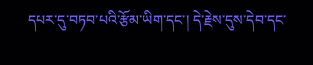དཔར་དུ་བཏབ་པའི་རྩོམ་ཡིག་དང་། དེ་རྗེས་དུས་དེབ་དང་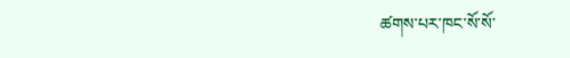ཚགས་པར་ཁང་སོ་སོ་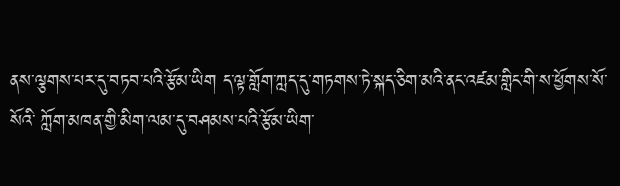ནས་ལྕགས་པར་དུ་བཏབ་པའི་རྩོམ་ཡིག ད་ལྟ་གློག་ཀླད་དུ་གཏགས་ཏེ་སྐད་ཅིག་མའི་ནང་འཛམ་གླིང་གི་ས་ཕྱོགས་སོ་སོའི་ ཀློག་མཁན་གྱི་མིག་ལམ་དུ་བཤམས་པའི་རྩོམ་ཡིག་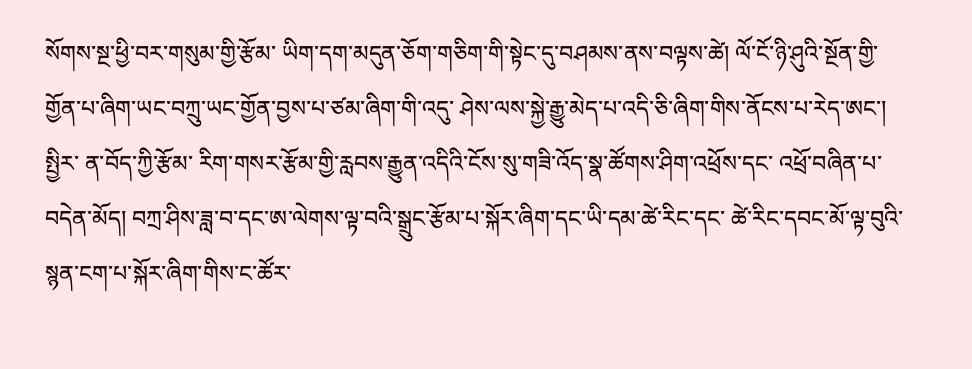སོགས་སྔ་ཕྱི་བར་གསུམ་གྱི་རྩོམ་ ཡིག་དག་མདུན་ཅོག་གཅིག་གི་སྟེང་དུ་བཤམས་ནས་བལྟས་ཚེ། ལོ་ངོ་ཉི་ཤུའི་སྔོན་གྱི་གྱོན་པ་ཞིག་ཡང་བཀྲུ་ཡང་གྱོན་བྱས་པ་ཙམ་ཞིག་གི་འདུ་ ཤེས་ལས་སྐྱེ་རྒྱུ་མེད་པ་འདི་ཅི་ཞིག་གིས་ནོངས་པ་རེད་ཨང་།
སྤྱིར་ ན་བོད་ཀྱི་རྩོམ་ རིག་གསར་རྩོམ་གྱི་རླབས་རྒྱུན་འདིའི་ངོས་སུ་གཟི་འོད་སྣ་ཚོགས་ཤིག་འཕྲོས་དང་ འཕྲོ་བཞིན་པ་བདེན་མོད། བཀྲ་ཤིས་ཟླ་བ་དང་ཨ་ལེགས་ལྟ་བའི་སྒྲུང་རྩོམ་པ་སྐོར་ཞིག་དང་ཡི་དམ་ཚེ་རིང་དང་ ཚེ་རིང་དབང་མོ་ལྟ་བུའི་སྙན་ངག་པ་སྐོར་ཞིག་གིས་ང་ཚོར་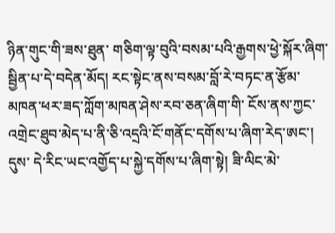ཉིན་གུང་གི་ཟས་ཐུན་ གཅིག་ལྟ་བུའི་བསམ་པའི་རྒྱགས་ཕྱེ་སྐོར་ཞིག་སྦྱིན་པ་དེ་བདེན་མོད། རང་སྟེང་ནས་བསམ་བློ་རེ་བཏང་ན་རྩོམ་མཁན་ཕར་ཟད་ཀློག་མཁན་ཤེས་རབ་ཅན་ཞིག་གི་ ངོས་ནས་ཀྱང་འགྲེང་ཐུབ་མེད་པ་ནི་ཅི་འདྲའི་ངོ་གནོང་དགོས་པ་ཞིག་རེད་ཨང་།
དུས་ དེ་རིང་ཡང་འགྱོད་པ་སྐྱེ་དགོས་པ་ཞིག་སྟེ། ཟི་ལིང་མེ་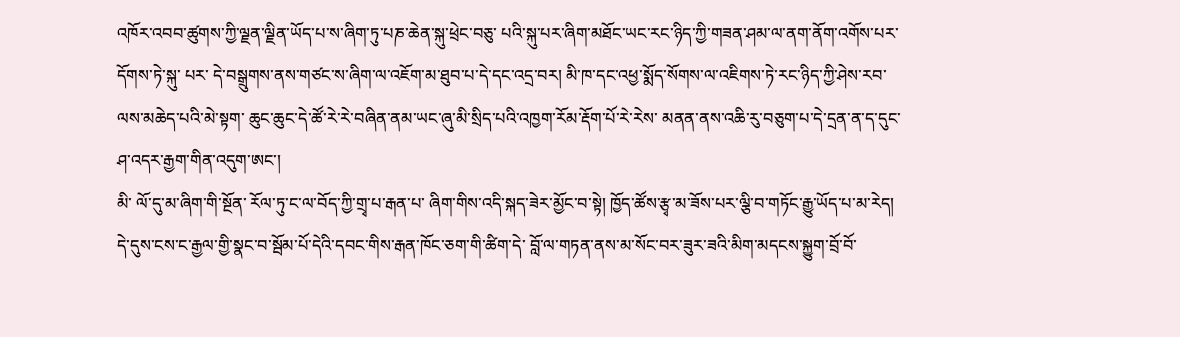འཁོར་འབབ་ཚུགས་ཀྱི་ལྗན་ལྗིན་ཡོད་པ་ས་ཞིག་ཏུ་པཎ་ཆེན་སྐུ་ཕྲེང་བཅུ་ པའི་སྐུ་པར་ཞིག་མཐོང་ཡང་རང་ཉིད་ཀྱི་གཟན་ཤམ་ལ་ནག་ནོག་འགོས་པར་དོགས་ཏེ་སྐུ་ པར་ དེ་བསྒྲུགས་ནས་གཙང་ས་ཞིག་ལ་འཇོག་མ་ཐུབ་པ་དེ་དང་འདྲ་བར། མི་ཁ་དང་འཕྱ་སྨོད་སོགས་ལ་འཇིགས་ཏེ་རང་ཉིད་ཀྱི་ཤེས་རབ་ལས་མཆེད་པའི་མེ་སྟག་ ཆུང་ཆུང་དེ་ཚོ་རེ་རེ་བཞིན་ནམ་ཡང་ཞུ་མི་སྲིད་པའི་འཁྱག་རོམ་རྡོག་པོ་རེ་རེས་ མནན་ནས་འཆི་རུ་བཅུག་པ་དེ་དྲན་ན་ད་དུང་ཤ་འདར་རྒྱག་གིན་འདུག་ཨང་།
མི་ ལོ་དུ་མ་ཞིག་གི་སྔོན་ རོལ་ཏུ་ང་ལ་བོད་ཀྱི་གྲྭ་པ་རྒན་པ་ ཞིག་གིས་འདི་སྐད་ཟེར་མྱོང་བ་སྟེ། ཁྱོད་ཚོས་རྩྭ་མ་ཟོས་པར་ལྕི་བ་གཏོང་རྒྱུ་ཡོད་པ་མ་རེད། དེ་དུས་ངས་ང་རྒྱལ་གྱི་སྣང་བ་སྦོམ་པོ་དེའི་དབང་གིས་རྒན་ཁོང་ཅག་གི་ཚིག་དེ་ བློ་ལ་གཏན་ནས་མ་སོང་བར་ཟུར་ཟའི་མིག་མདངས་སྐྱུག་བྲོ་བོ་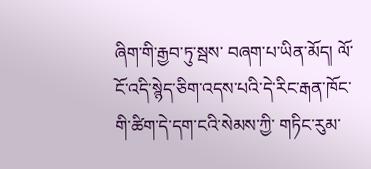ཞིག་གི་རྒྱབ་ཏུ་སྦས་ བཞག་པ་ཡིན་མོད། ལོ་ངོ་འདི་སྙེད་ཅིག་འདས་པའི་དེ་རིང་རྒན་ཁོང་གི་ཚིག་དེ་དག་ངའི་སེམས་ཀྱི་ གཏིང་རུམ་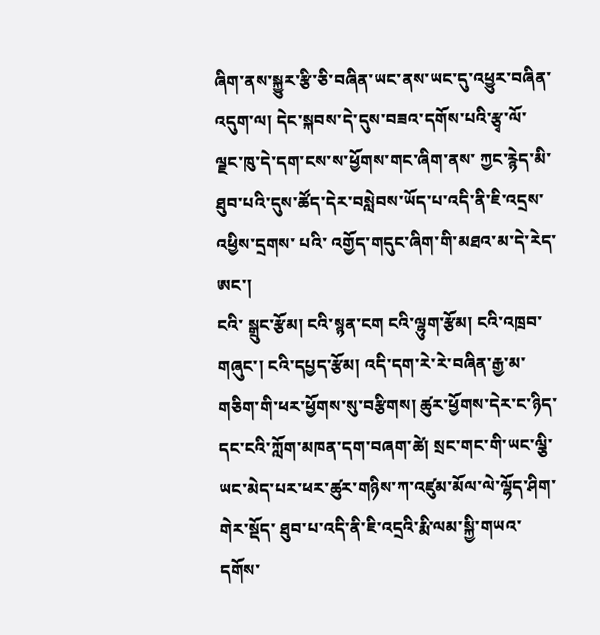ཞིག་ནས་སྐྱུར་རྩི་ཅི་བཞིན་ཡང་ནས་ཡང་དུ་འཕྱུར་བཞིན་འདུག་ལ། དེང་སྐབས་དེ་དུས་བཟའ་དགོས་པའི་རྩྭ་ལོ་ལྗང་ཁུ་དེ་དག་ངས་ས་ཕྱོགས་གང་ཞིག་ནས་ ཀྱང་རྙེད་མི་ཐུབ་པའི་དུས་ཚོད་དེར་བསླེབས་ཡོད་པ་འདི་ནི་ཇི་འདྲས་འཕྱིས་དྲགས་ པའི་ འགྱོད་གདུང་ཞིག་གི་མཐའ་མ་དེ་རེད་ཨང་།
ངའི་ སྒྲུང་རྩོམ། ངའི་སྙན་ངག ངའི་ལྷུག་རྩོམ། ངའི་འཁྲབ་གཞུང་། ངའི་དཔྱད་རྩོམ། འདི་དག་རེ་རེ་བཞིན་རྒྱ་མ་གཅིག་གི་ཕར་ཕྱོགས་སུ་བརྩིགས། ཚུར་ཕྱོགས་དེར་ང་ཉིད་དང་ངའི་ཀློག་མཁན་དག་བཞག་ཚེ། སྲང་གང་གི་ཡང་ལྕི་ཡང་མེད་པར་ཕར་ཚུར་གཉིས་ཀ་འཛུམ་མོལ་ལེ་ལྷོད་ཤིག་གེར་སྡོད་ ཐུབ་པ་འདི་ནི་ཇི་འདྲའི་རྨི་ལམ་སྐྱི་གཡའ་དགོས་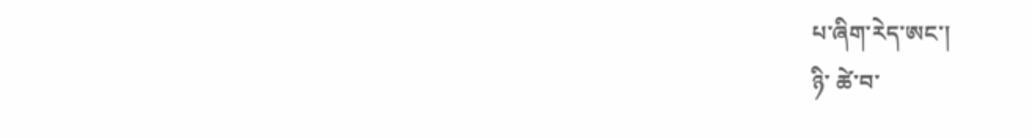པ་ཞིག་རེད་ཨང་།
ཉི་ ཚེ་བ་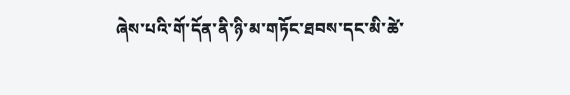ཞེས་པའི་གོ་དོན་ནི་ཉི་མ་གཏོང་ཐབས་དང་མི་ཚེ་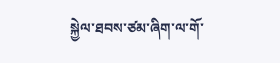སྐྱེལ་ཐབས་ཙམ་ཞིག་ལ་གོ་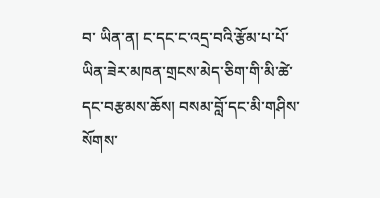བ་ ཡིན་ན། ང་དང་ང་འདྲ་བའི་རྩོམ་པ་པོ་ཡིན་ཟེར་མཁན་གྲངས་མེད་ཅིག་གི་མི་ཚེ་དང་བརྩམས་ཆོས། བསམ་བློ་དང་མི་གཤིས་སོགས་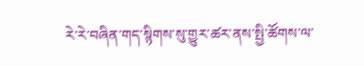རེ་རེ་བཞིན་གད་སྙིགས་སུ་གྱུར་ཚར་ནས་སྤྱི་ཚོགས་ལ་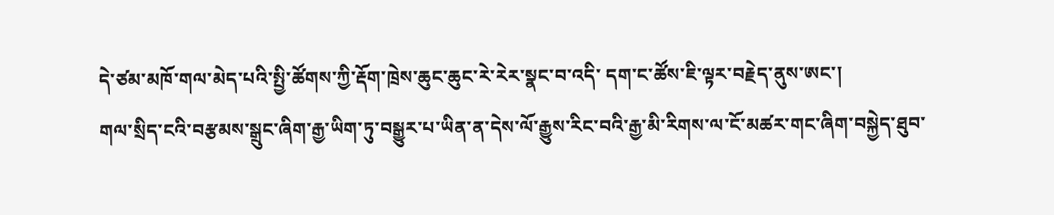དེ་ཙམ་མཁོ་གལ་མེད་པའི་སྤྱི་ཚོགས་ཀྱི་རྡོག་ཁྲེས་ཆུང་ཆུང་རེ་རེར་སྣང་བ་འདི་ དག་ང་ཚོས་ཇི་ལྟར་བརྗེད་ནུས་ཨང་།
གལ་སྲིད་ངའི་བརྩམས་སྒྲུང་ཞིག་རྒྱ་ཡིག་ཏུ་བསྒྱུར་པ་ཡིན་ན་དེས་ལོ་རྒྱུས་རིང་བའི་རྒྱ་མི་རིགས་ལ་ངོ་མཚར་གང་ཞིག་བསྐྱེད་ཐུབ་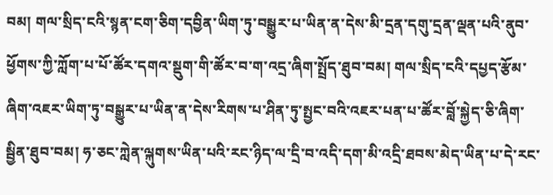བམ། གལ་སྲིད་ངའི་སྙན་ངག་ཅིག་དབྱིན་ཡིག་ཏུ་བསྒྱུར་པ་ཡིན་ན་དེས་མི་དྲན་དགུ་དྲན་ལྡན་པའི་ནུབ་ཕྱོགས་ཀྱི་ཀློག་པ་པོ་ཚོར་དགའ་སྡུག་གི་ཚོར་བ་ག་འདྲ་ཞིག་སྤྲོད་ཐུབ་བམ། གལ་སྲིད་ངའི་དཔྱད་རྩོམ་ཞིག་འཇར་ཡིག་ཏུ་བསྒྱུར་པ་ཡིན་ན་དེས་རིགས་པ་ཤིན་ཏུ་སྤྱང་བའི་འཇར་པན་པ་ཚོར་བློ་སྐྱེད་ཅི་ཞིག་སྦྱིན་ཐུབ་བམ། ཧ་ཅང་ཀླེན་ལྐུགས་ཡིན་པའི་རང་ཉིད་ལ་དྲི་བ་འདི་དག་མི་འདྲི་ཐབས་མེད་ཡིན་པ་དེ་རང་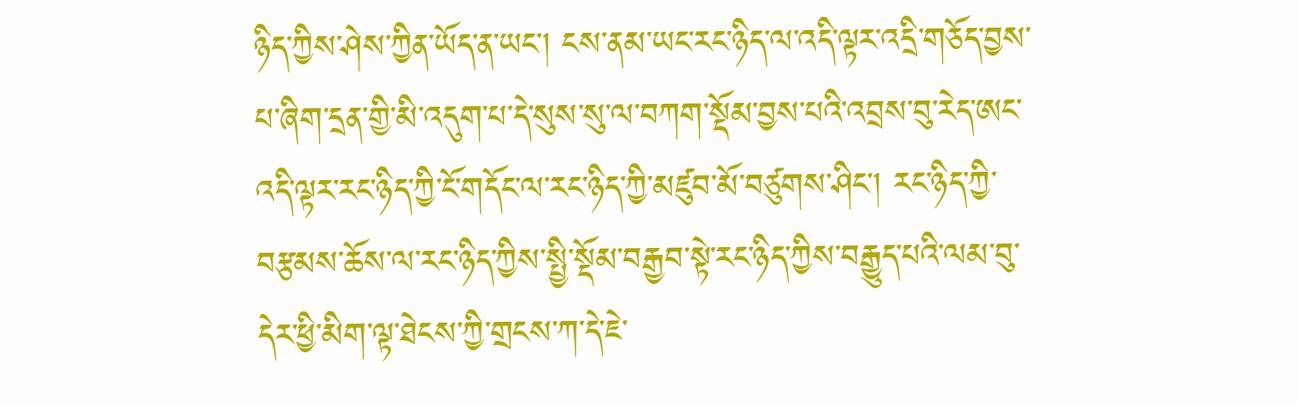ཉིད་ཀྱིས་ཤེས་ཀྱིན་ཡོད་ན་ཡང་། ངས་ནམ་ཡང་རང་ཉིད་ལ་འདི་ལྟར་འདྲི་གཅོད་བྱས་པ་ཞིག་དྲན་གྱི་མི་འདུག་པ་དེ་སུས་སུ་ལ་བཀག་སྡོམ་བྱས་པའི་འབྲས་བུ་རེད་ཨང་
འདི་ལྟར་རང་ཉིད་ཀྱི་ངོ་གདོང་ལ་རང་ཉིད་ཀྱི་མཛུབ་མོ་བཙུགས་ཤིང་། རང་ཉིད་ཀྱི་བརྩམས་ཆོས་ལ་རང་ཉིད་ཀྱིས་སྤྱི་སྡོམ་བརྒྱབ་སྟེ་རང་ཉིད་ཀྱིས་བརྒྱུད་པའི་ལམ་བུ་དེར་ཕྱི་མིག་ལྟ་ཐེངས་ཀྱི་གྲངས་ཀ་དེ་ཇེ་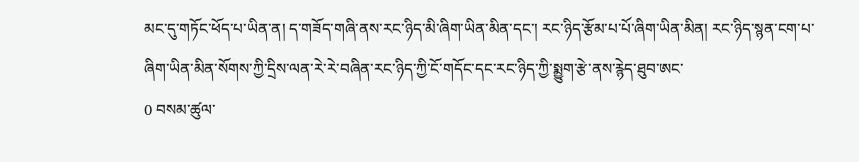མང་དུ་གཏོང་ཕོད་པ་ཡིན་ན། ད་གཟོད་གཞི་ནས་རང་ཉིད་མི་ཞིག་ཡིན་མིན་དང་། རང་ཉིད་རྩོམ་པ་པོ་ཞིག་ཡིན་མིན། རང་ཉིད་སྙན་ངག་པ་ཞིག་ཡིན་མིན་སོགས་ཀྱི་དྲིས་ལན་རེ་རེ་བཞིན་རང་ཉིད་ཀྱི་ངོ་གདོང་དང་རང་ཉིད་ཀྱི་སྨྱུག་རྩེ་ནས་རྙེད་ཐུབ་ཨང་
0 བསམ་ཚུལ་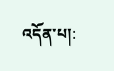འདོན་པ།: